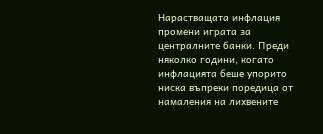Нарастващата инфлация промени играта за централните банки. Преди няколко години, когато инфлацията беше упорито ниска въпреки поредица от намаления на лихвените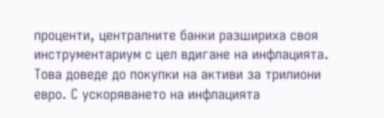проценти, централните банки разшириха своя инструментариум с цел вдигане на инфлацията. Това доведе до покупки на активи за трилиони евро. С ускоряването на инфлацията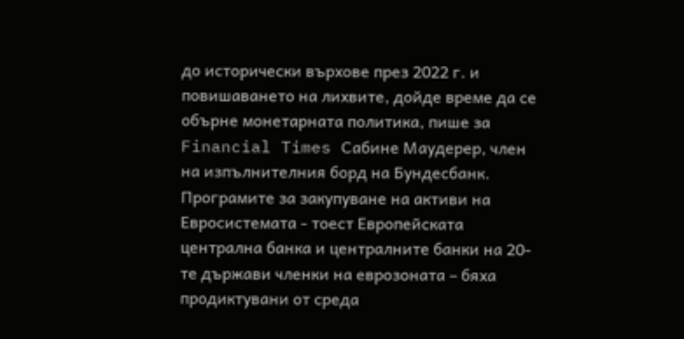до исторически върхове през 2022 г. и повишаването на лихвите, дойде време да се обърне монетарната политика, пише за Financial Times Сабине Маудерер, член на изпълнителния борд на Бундесбанк.
Програмите за закупуване на активи на Евросистемата - тоест Европейската централна банка и централните банки на 20-те държави членки на еврозоната – бяха продиктувани от среда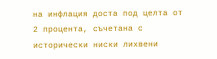на инфлация доста под целта от 2 процента, съчетана с исторически ниски лихвени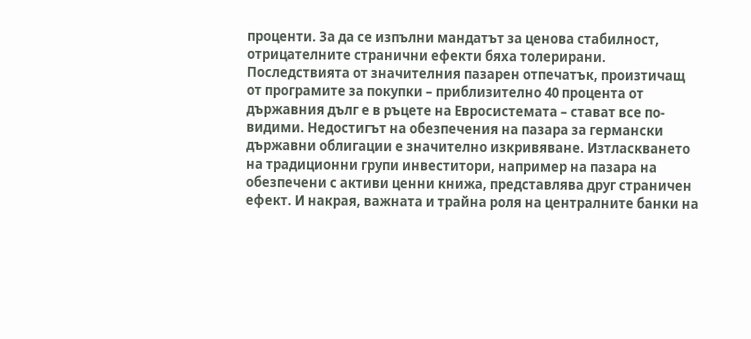проценти. За да се изпълни мандатът за ценова стабилност, отрицателните странични ефекти бяха толерирани.
Последствията от значителния пазарен отпечатък, произтичащ от програмите за покупки – приблизително 40 процента от държавния дълг е в ръцете на Евросистемата – стават все по-видими. Недостигът на обезпечения на пазара за германски държавни облигации е значително изкривяване. Изтласкването на традиционни групи инвеститори, например на пазара на обезпечени с активи ценни книжа, представлява друг страничен ефект. И накрая, важната и трайна роля на централните банки на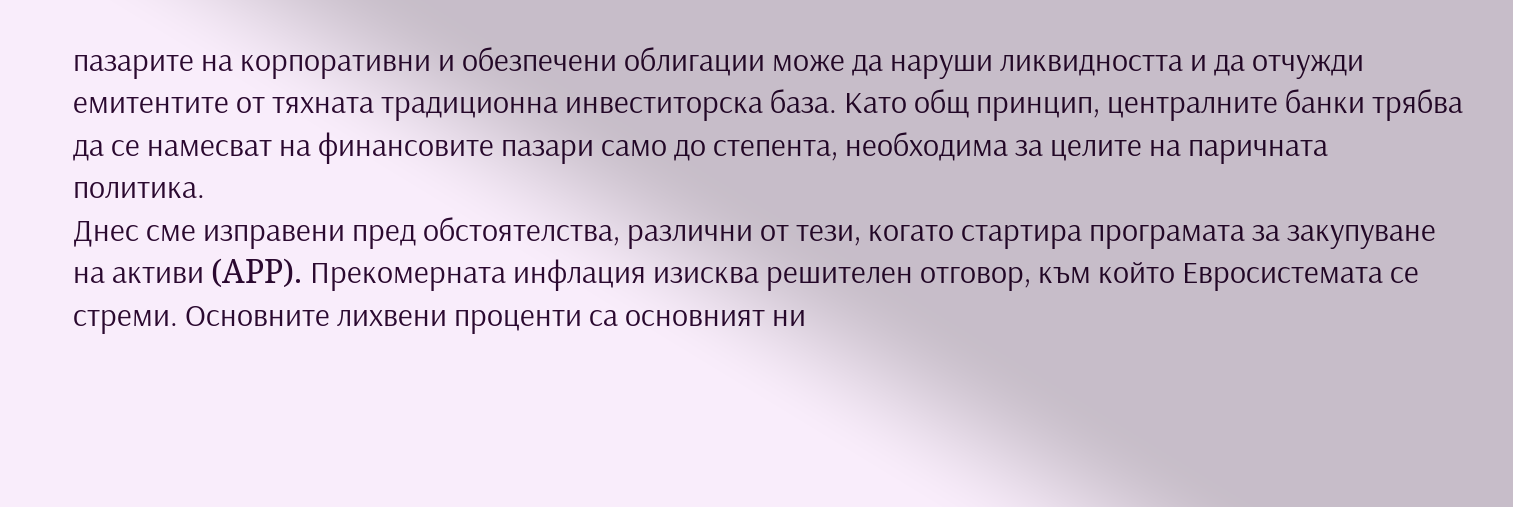пазарите на корпоративни и обезпечени облигации може да наруши ликвидността и да отчужди емитентите от тяхната традиционна инвеститорска база. Като общ принцип, централните банки трябва да се намесват на финансовите пазари само до степента, необходима за целите на паричната политика.
Днес сме изправени пред обстоятелства, различни от тези, когато стартира програмата за закупуване на активи (APP). Прекомерната инфлация изисква решителен отговор, към който Евросистемата се стреми. Основните лихвени проценти са основният ни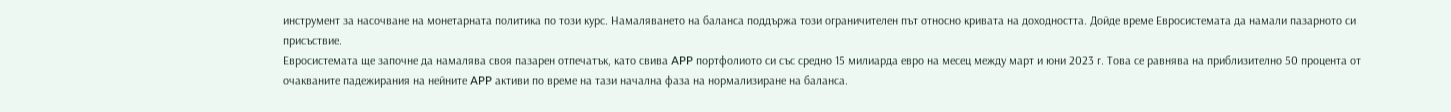инструмент за насочване на монетарната политика по този курс. Намаляването на баланса поддържа този ограничителен път относно кривата на доходността. Дойде време Евросистемата да намали пазарното си присъствие.
Евросистемата ще започне да намалява своя пазарен отпечатък, като свива APP портфолиото си със средно 15 милиарда евро на месец между март и юни 2023 г. Това се равнява на приблизително 50 процента от очакваните падежирания на нейните APP активи по време на тази начална фаза на нормализиране на баланса.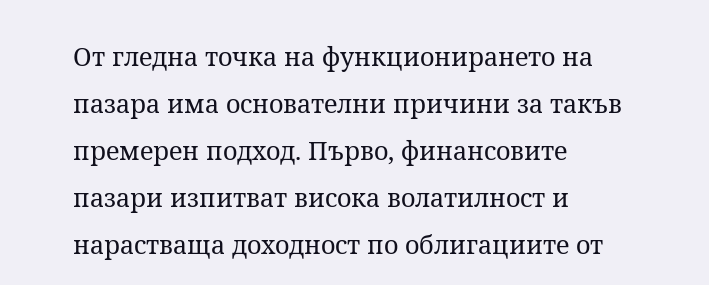От гледна точка на функционирането на пазара има основателни причини за такъв премерен подход. Първо, финансовите пазари изпитват висока волатилност и нарастваща доходност по облигациите от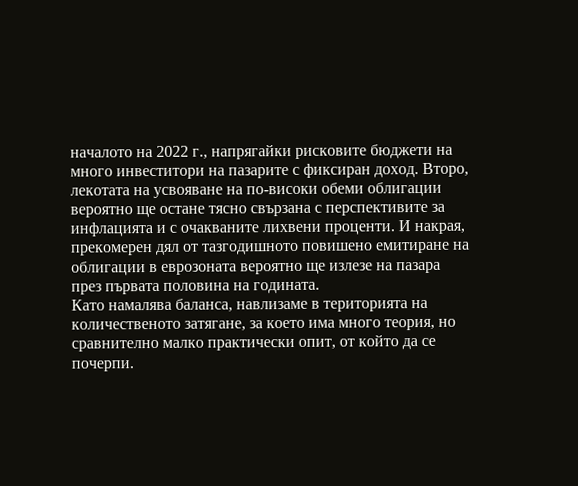началото на 2022 г., напрягайки рисковите бюджети на много инвеститори на пазарите с фиксиран доход. Второ, лекотата на усвояване на по-високи обеми облигации вероятно ще остане тясно свързана с перспективите за инфлацията и с очакваните лихвени проценти. И накрая, прекомерен дял от тазгодишното повишено емитиране на облигации в еврозоната вероятно ще излезе на пазара през първата половина на годината.
Като намалява баланса, навлизаме в територията на количественото затягане, за което има много теория, но сравнително малко практически опит, от който да се почерпи.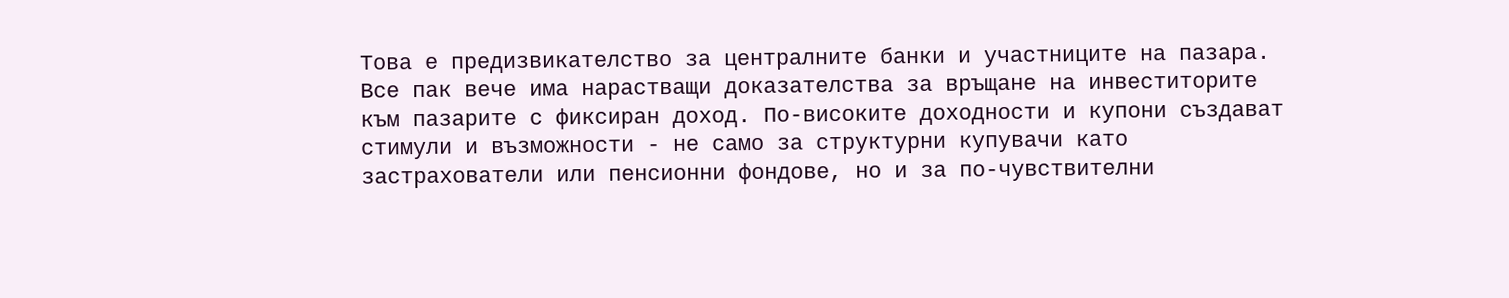Това е предизвикателство за централните банки и участниците на пазара.
Все пак вече има нарастващи доказателства за връщане на инвеститорите към пазарите с фиксиран доход. По-високите доходности и купони създават стимули и възможности - не само за структурни купувачи като застрахователи или пенсионни фондове, но и за по-чувствителни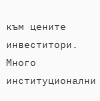към цените инвеститори. Много институционални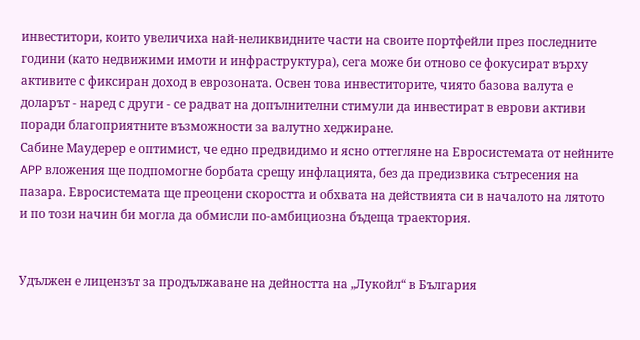инвеститори, които увеличиха най-неликвидните части на своите портфейли през последните години (като недвижими имоти и инфраструктура), сега може би отново се фокусират върху активите с фиксиран доход в еврозоната. Освен това инвеститорите, чиято базова валута е доларът - наред с други - се радват на допълнителни стимули да инвестират в еврови активи поради благоприятните възможности за валутно хеджиране.
Сабине Маудерер е оптимист, че едно предвидимо и ясно оттегляне на Евросистемата от нейните APP вложения ще подпомогне борбата срещу инфлацията, без да предизвика сътресения на пазара. Евросистемата ще преоцени скоростта и обхвата на действията си в началото на лятото и по този начин би могла да обмисли по-амбициозна бъдеща траектория.


Удължен е лицензът за продължаване на дейността на „Лукойл“ в България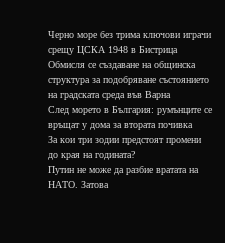Черно море без трима ключови играчи срещу ЦСКА 1948 в Бистрица
Обмисля се създаване на общинска структура за подобряване състоянието на градската среда във Варна
След морето в България: румънците се връщат у дома за втората почивка
За кои три зодии предстоят промени до края на годината?
Путин не може да разбие вратата на НАТО. Затова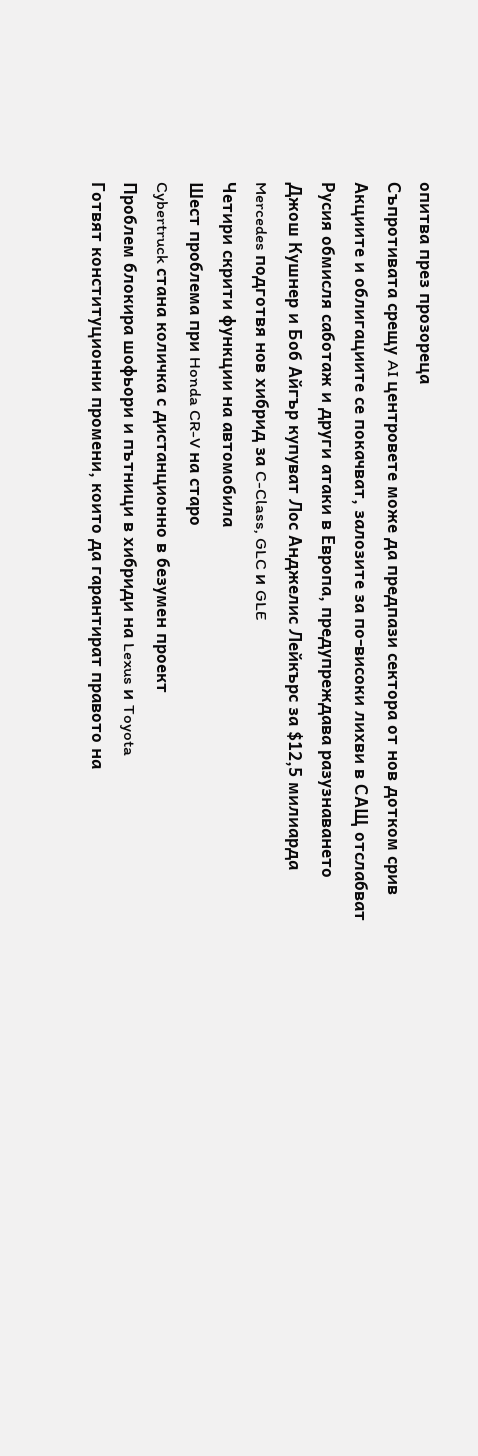опитва през прозореца
Съпротивата срещу AI центровете може да предпази сектора от нов дотком срив
Акциите и облигациите се покачват, залозите за по-високи лихви в САЩ отслабват
Русия обмисля саботаж и други атаки в Европа, предупреждава разузнаването
Джош Кушнер и Боб Айгър купуват Лос Анджелис Лейкърс за $12,5 милиарда
Mercedes подготвя нов хибрид за C-Class, GLC и GLE
Четири скрити функции на автомобила
Шест проблема при Honda CR-V на старо
Cybertruck стана количка с дистанционно в безумен проект
Проблем блокира шофьори и пътници в хибриди на Lexus и Toyota
Готвят конституционни промени, които да гарантират правото на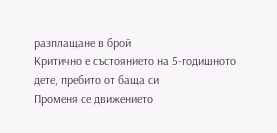разплащане в брой
Критично е състоянието на 5-годишното дете, пребито от баща си
Променя се движението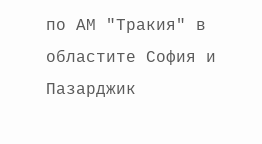по АМ "Тракия" в областите София и Пазарджик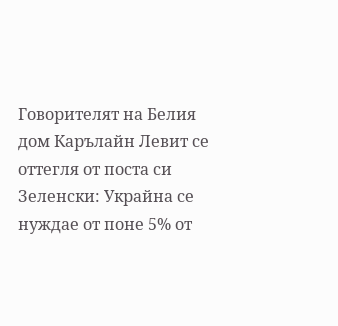Говорителят на Белия дом Карълайн Левит се оттегля от поста си
Зеленски: Украйна се нуждае от поне 5% от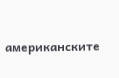американските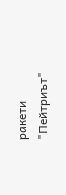ракети "Пейтриът"